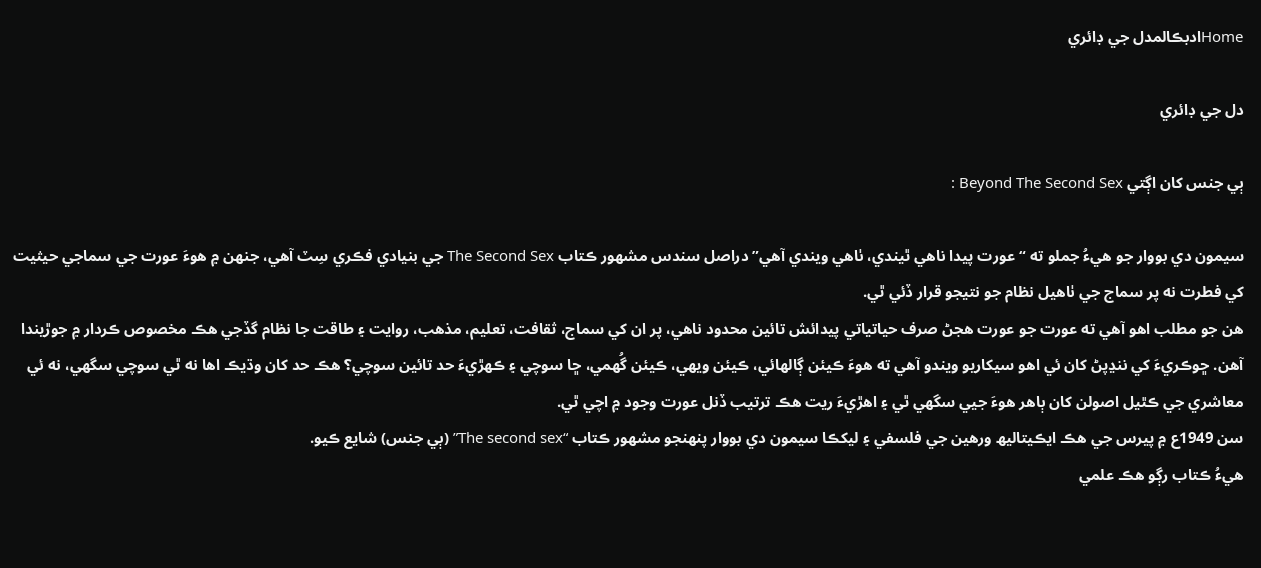Homeادبڪالمدل جي ڊائري

دل جي ڊائري

ٻي جنس کان اڳتي Beyond The Second Sex :

سيمون دي بووار جو هيءُ جملو ته “عورت پيدا ناهي ٿيندي، ٺاهي ويندي آهي” دراصل سندس مشھور ڪتاب The Second Sex جي بنيادي فڪري سِٽ آهي، جنھن ۾ هوءَ عورت جي سماجي حيثيت کي فطرت نه پر سماج جي ٺاهيل نظام جو نتيجو قرار ڏئي ٿي.
هن جو مطلب اهو آهي ته عورت جو عورت هجڻ صرف حياتياتي پيدائش تائين محدود ناهي، پر ان کي سماج، ثقافت، تعليم، مذهب، روايت ۽ طاقت جا نظام گڏجي هڪ مخصوص ڪردار ۾ جوڙيندا آهن. ڇوڪريءَ کي ننڍپڻ کان ئي اهو سيکاريو ويندو آهي ته هوءَ ڪيئن ڳالهائي، ڪيئن ويھي، ڪيئن گُهمي، ڇا سوچي ۽ ڪھڙيءَ حد تائين سوچي؟ هڪ حد کان وڌيڪ اها نه ٿي سوچي سگهي، نه ئي معاشري جي ڪٿيل اصولن کان ٻاهر هوءَ جيي سگهي ٿي ۽ اهڙيءَ ريت هڪ ترتيب ڏنل عورت وجود ۾ اچي ٿي.
سن 1949ع ۾ پيرس جي هڪ ايڪيتاليھ ورهين جي فلسفي ۽ ليکڪا سيمون دي بووار پنھنجو مشھور ڪتاب “The second sex” (ٻي جنس) شايع ڪيو.
هيءُ ڪتاب رڳو هڪ علمي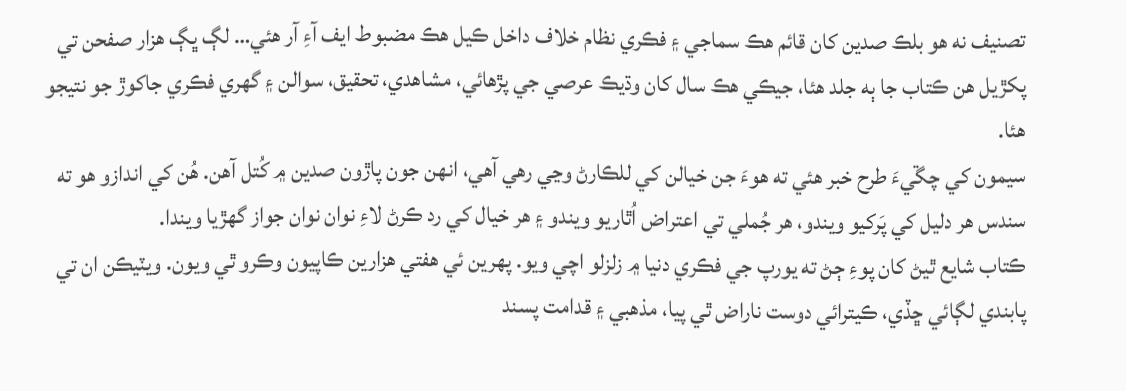تصنيف نه هو بلڪ صدين کان قائم هڪ سماجي ۽ فڪري نظام خلاف داخل ڪيل هڪ مضبوط ايف آءِ آر هئي… لڳ ڀڳ هزار صفحن تي پکڙيل هن ڪتاب جا ٻه جلد هئا، جيڪي هڪ سال کان وڌيڪ عرصي جي پڙهائي، مشاهدي، تحقيق، سوالن ۽ گھري فڪري جاکوڙ جو نتيجو هئا.
سيمون کي چڱيءَ طرح خبر هئي ته هوءَ جن خيالن کي للڪارڻ وڃي رهي آهي، انھن جون پاڙون صدين ۾ کُتل آهن. هُن کي اندازو هو ته سندس هر دليل کي پَرکيو ويندو، هر جُملي تي اعتراض اُٿاريو ويندو ۽ هر خيال کي رد ڪرڻ لاءِ نوان نوان جواز گهڙيا ويندا.
ڪتاب شايع ٿيڻ کان پوءِ ڄڻ ته يورپ جي فڪري دنيا ۾ زلزلو اچي ويو. پھرين ئي هفتي هزارين ڪاپيون وڪرو ٿي ويون. ويٽيڪن ان تي پابندي لڳائي ڇڏي، ڪيترائي دوست ناراض ٿي پيا، مذهبي ۽ قدامت پسند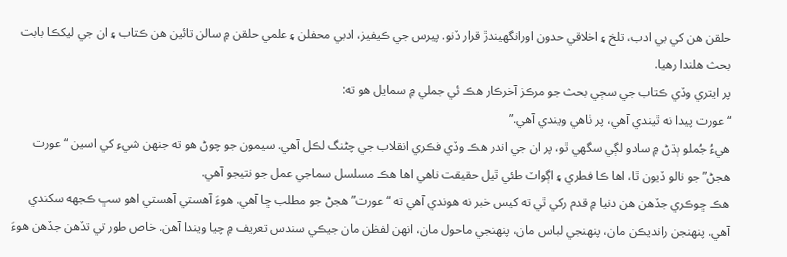حلقن هن کي بي ادب، تلخ ۽ اخلاقي حدون اورانگهيندڙ قرار ڏنو. پيرس جي ڪيفيز، ادبي محفلن ۽ علمي حلقن ۾ سالن تائين هن ڪتاب ۽ ان جي ليکڪا بابت بحث هلندا رهيا.
پر ايتري وڏي ڪتاب جي سڄي بحث جو مرڪز آخرڪار هڪ ئي جملي ۾ سمايل هو ته:
“عورت پيدا نه ٿيندي آهي، پر ٺاهي ويندي آهي.”
هيءُ جُملو ٻڌڻ ۾ سادو لڳي سگهي ٿو، پر ان جي اندر هڪ وڏي فڪري انقلاب جي چڻنگ لڪل آهي. سيمون جو چوڻ هو ته جنھن شيءِ کي اسين “عورت هجڻ” جو نالو ڏيون ٿا، اها ڪا فطري ۽ اڳواٽ طئي ٿيل حقيقت ناهي اها هڪ مسلسل سماجي عمل جو نتيجو آهي.
هڪ ڇوڪري جڏهن هن دنيا ۾ قدم رکي ٿي ته کيس خبر نه هوندي آهي ته “عورت” هجڻ جو مطلب ڇا آهي. هوءَ آهستي آهستي اهو سڀ ڪجهه سکندي آهي. پنھنجن رانديڪن مان، پنھنجي لباس مان، پنھنجي ماحول مان، انھن لفظن مان جيڪي سندس تعريف ۾ چيا ويندا آهن. خاص طور تي تڏهن جڏهن هوءَ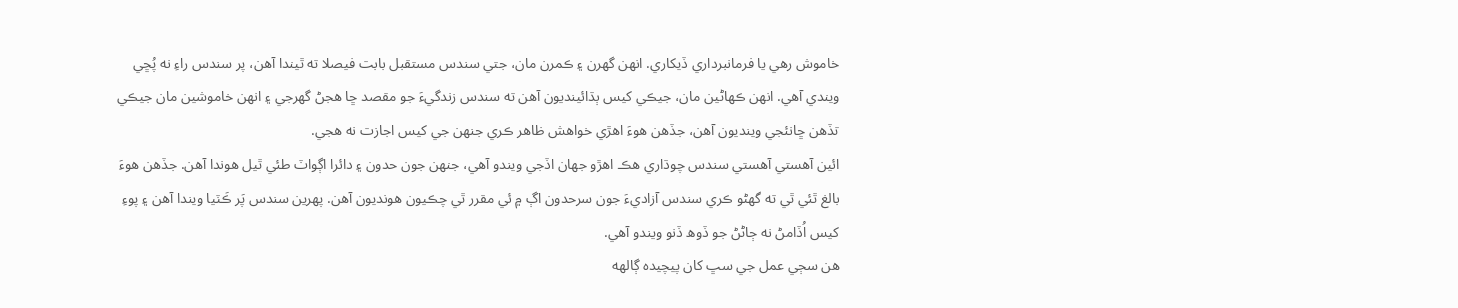خاموش رهي يا فرمانبرداري ڏيکاري. انھن گهرن ۽ ڪمرن مان، جتي سندس مستقبل بابت فيصلا ته ٿيندا آهن، پر سندس راءِ نه پُڇي ويندي آهي. انھن ڪھاڻين مان، جيڪي کيس ٻڌائينديون آهن ته سندس زندگيءَ جو مقصد ڇا هجڻ گهرجي ۽ انھن خاموشين مان جيڪي تڏهن ڇانئجي وينديون آهن، جڏهن هوءَ اهڙي خواهش ظاهر ڪري جنھن جي کيس اجازت نه هجي.
ائين آهستي آهستي سندس چوڌاري هڪ اهڙو جھان اڏجي ويندو آهي، جنھن جون حدون ۽ دائرا اڳواٽ طئي ٿيل هوندا آهن. جڏهن هوءَ بالغ ٿئي ٿي ته گهڻو ڪري سندس آزاديءَ جون سرحدون اڳ ۾ ئي مقرر ٿي چڪيون هونديون آهن. پھرين سندس پَر ڪَٽيا ويندا آهن ۽ پوءِ کيس اُڏامڻ نه ڄاڻڻ جو ڏوھ ڏنو ويندو آهي.
هن سڄي عمل جي سڀ کان پيچيده ڳالهه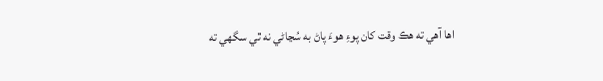اها آهي ته هڪ وقت کان پوءِ هوءَ پاڻ به سُڃاڻي نه ٿي سگهي ته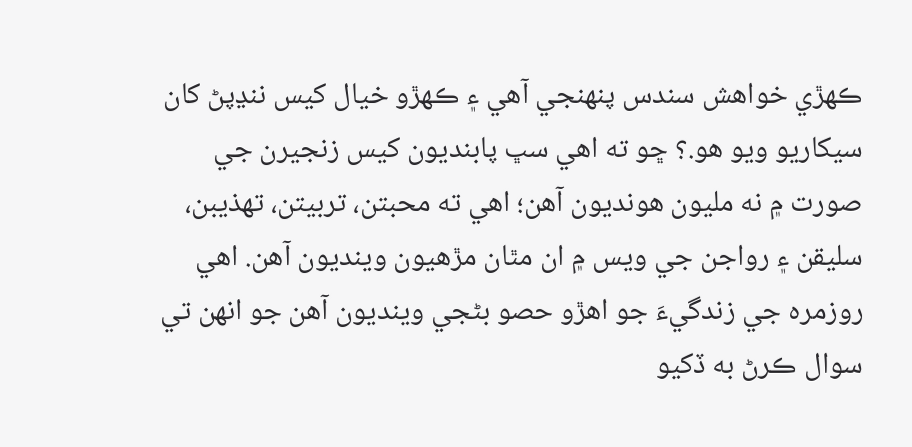ڪھڙي خواهش سندس پنھنجي آهي ۽ ڪھڙو خيال کيس ننڍپڻ کان سيکاريو ويو هو.؟ ڇو ته اهي سڀ پابنديون کيس زنجيرن جي صورت ۾ نه مليون هونديون آهن؛ اهي ته محبتن، تربيتن، تھذيبن، سليقن ۽ رواجن جي ويس ۾ ان مٿان مڙهيون وينديون آهن. اهي روزمره جي زندگيءَ جو اهڙو حصو بڻجي وينديون آهن جو انھن تي سوال ڪرڻ به ڏکيو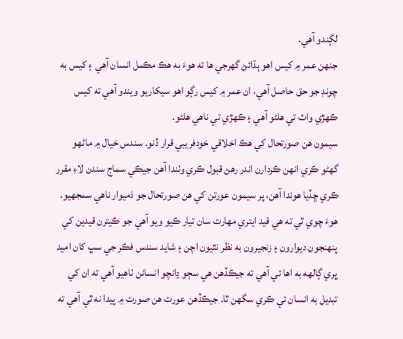لڳندو آهي.
جنھن عمر ۾ کيس اهو ٻڌائڻ گهرجي ها ته هوءَ به هڪ مڪمل انسان آهي ۽ کيس به چونڊ جو حق حاصل آهي، ان عمر ۾ کيس رڳو اهو سيکاريو ويندو آهي ته کيس ڪھڙي واٽ تي هلڻو آهي ۽ ڪھڙي تي ناهي هلڻو.
سيمون هن صورتحال کي هڪ اخلاقي خودفريبي قرار ڏنو. سندس خيال ۾ ماڻهو گهڻو ڪري انھن ڪردارن اندر رهڻ قبول ڪري وٺندا آهن جيڪي سماج سندن لاءِ مقرر ڪري ڇڏيا هوندا آهن، پر سيمون عورتن کي هن صورتحال جو ذميوار ناهي سمجهيو. هوءَ چوي ٿي ته هي قيد ايتري مھارت سان تيار ڪيو ويو آهي جو ڪيترن قيدين کي پنھنجون ديوارون ۽ زنجيرون به نظر نٿيون اچن ۽ شايد سندس فڪر جي سڀ کان اميد ڀري ڳالهه به اها ئي آهي ته جيڪڏهن هي سڄو ڍانچو انسانن ٺاهيو آهي ته ان کي تبديل به انسان ئي ڪري سگهن ٿا. جيڪڏهن عورت هن صورت ۾ پيدا نه ٿي آهي ته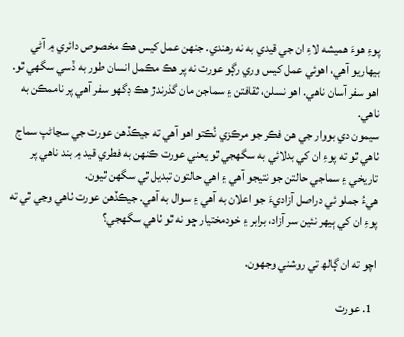پوءِ هوءَ هميشه لاءِ ان جي قيدي به نه رهندي. جنھن عمل کيس هڪ مخصوص دائري ۾ آڻي بيھاريو آهي، اهوئي عمل کيس وري رڳو عورت نه پر هڪ مڪمل انسان طور به ڏسي سگهي ٿو.
اهو سفر آسان ناهي. اهو نسلن، ثقافتن ۽ سماجن مان گذرندڙ هڪ ڊگهو سفر آهي پر ناممڪن به ناهي.
سيمون دي بووار جي هن فڪر جو مرڪزي نُڪتو اهو آهي ته جيڪڏهن عورت جي سڃاڻپ سماج ٺاهي ٿو ته پوءِ ان کي بدلائي به سگهجي ٿو يعني عورت ڪنھن به فطري قيد ۾ بند ناهي پر تاريخي ۽ سماجي حالتن جو نتيجو آهي ۽ اهي حالتون تبديل ٿي سگهن ٿيون.
هيءُ جملو ئي دراصل آزاديءَ جو اعلان به آهي ۽ سوال به آهي. جيڪڏهن عورت ٺاهي وڃي ٿي ته پوءِ ان کي ٻيھر نئين سر آزاد، برابر ۽ خودمختيار ڇو نه ٿو ٺاهي سگهجي؟

اچو ته ان ڳالھ تي روشني وجهون.

  1. عورت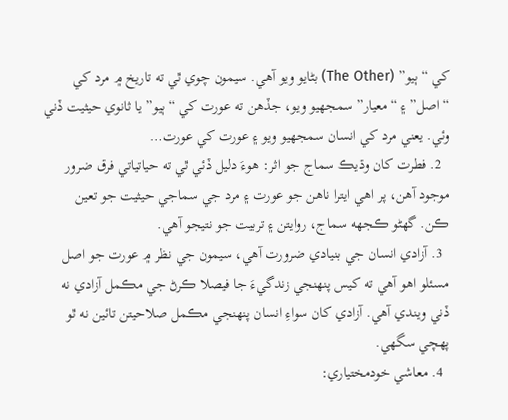کي “ٻيو” (The Other) بڻايو ويو آهي. سيمون چوي ٿي ته تاريخ ۾ مرد کي “اصل” ۽ “معيار” سمجهيو ويو، جڏهن ته عورت کي “ٻيو” يا ثانوي حيثيت ڏني وئي. يعني مرد کي انسان سمجهيو ويو ۽ عورت کي عورت…
  2. فطرت کان وڌيڪ سماج جو اثر: هوءَ دليل ڏئي ٿي ته حياتياتي فرق ضرور موجود آهن، پر اهي ايترا ناهن جو عورت ۽ مرد جي سماجي حيثيت جو تعين ڪن. گهڻو ڪجهه سماج، روايتن ۽ تربيت جو نتيجو آهي.
  3. آزادي انسان جي بنيادي ضرورت آهي، سيمون جي نظر ۾ عورت جو اصل مسئلو اهو آهي ته کيس پنھنجي زندگيءَ جا فيصلا ڪرڻ جي مڪمل آزادي نه ڏني ويندي آهي. آزادي کان سواءِ انسان پنھنجي مڪمل صلاحيتن تائين نه ٿو پھچي سگهي.
  4. معاشي خودمختياري: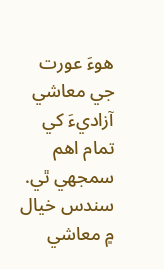هوءَ عورت جي معاشي آزاديءَ کي تمام اهم سمجهي ٿي. سندس خيال ۾ معاشي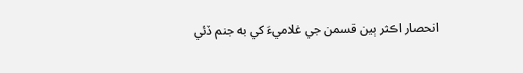انحصار اڪثر ٻين قسمن جي غلاميءَ کي به جنم ڏئي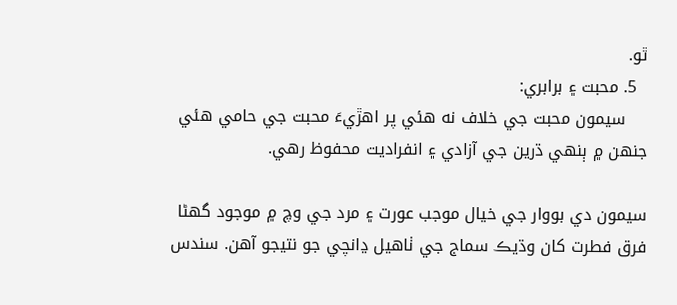ٿو.
  5. محبت ۽ برابري:
    سيمون محبت جي خلاف نه هئي پر اهڙيءَ محبت جي حامي هئي جنھن ۾ ٻنھي ڌرين جي آزادي ۽ انفراديت محفوظ رهي.

سيمون دي بووار جي خيال موجب عورت ۽ مرد جي وچ ۾ موجود گهڻا فرق فطرت کان وڌيڪ سماج جي ٺاهيل ڍانچي جو نتيجو آهن. سندس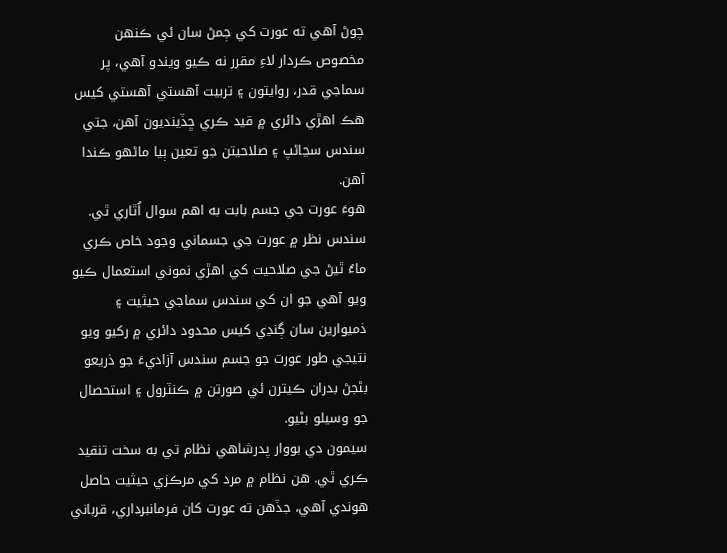چوڻ آهي ته عورت کي ڄمڻ سان ئي ڪنھن مخصوص ڪردار لاءِ مقرر نه ڪيو ويندو آهي، پر سماجي قدر، روايتون ۽ تربيت آهستي آهستي کيس هڪ اهڙي دائري ۾ قيد ڪري ڇڏينديون آهن، جتي سندس سڃاڻپ ۽ صلاحيتن جو تعين ٻيا ماڻھو ڪندا آهن.
هوءَ عورت جي جسم بابت به اهم سوال اُٿاري ٿي. سندس نظر ۾ عورت جي جسماني وجود خاص ڪري ماءُ ٿيڻ جي صلاحيت کي اهڙي نموني استعمال ڪيو ويو آهي جو ان کي سندس سماجي حيثيت ۽ ذميوارين سان ڳنڍي کيس محدود دائري ۾ رکيو ويو نتيجي طور عورت جو جسم سندس آزاديءَ جو ذريعو بڻجڻ بدران ڪيترن ئي صورتن ۾ ڪنٽرول ۽ استحصال جو وسيلو بڻيو.
سيمون دي بووار پدرشاهي نظام تي به سخت تنقيد ڪري ٿي. هن نظام ۾ مرد کي مرڪزي حيثيت حاصل هوندي آهي، جڏهن ته عورت کان فرمانبرداري، قرباني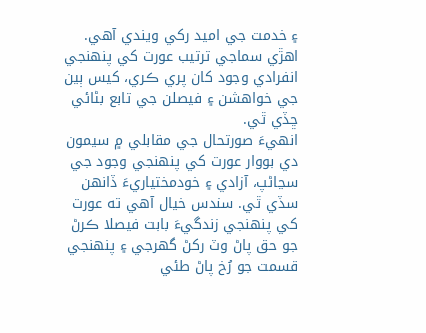۽ خدمت جي اميد رکي ويندي آهي. اهڙي سماجي ترتيب عورت کي پنھنجي انفرادي وجود کان پري ڪري، کيس ٻين جي خواهشن ۽ فيصلن جي تابع بڻائي ڇڏي ٿي.
انھيءَ صورتحال جي مقابلي ۾ سيمون دي بووار عورت کي پنھنجي وجود جي سڃاڻپ، آزادي ۽ خودمختياريءَ ڏانھن سڏي ٿي. سندس خيال آهي ته عورت کي پنھنجي زندگيءَ بابت فيصلا ڪرڻ جو حق پاڻ وٽ رکڻ گهرجي ۽ پنھنجي قسمت جو رُخ پاڻ طئي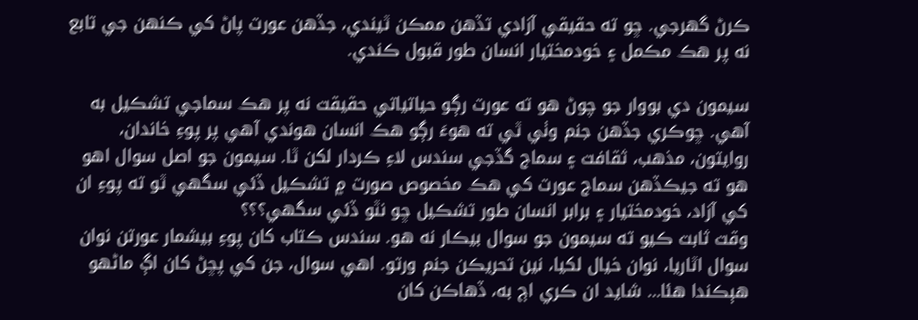ڪرڻ گهرجي. ڇو ته حقيقي آزادي تڏهن ممڪن ٿيندي، جڏهن عورت پاڻ کي ڪنھن جي تابع نه پر هڪ مڪمل ۽ خودمختيار انسان طور قبول ڪندي.

سيمون دي بووار جو چوڻ هو ته عورت رڳو حياتياتي حقيقت نه پر هڪ سماجي تشڪيل به آهي. ڇوڪري جڏهن جنم وٺي ٿي ته هوءَ رڳو هڪ انسان هوندي آهي پر پوءِ خاندان، روايتون، مذهب، ثقافت ۽ سماج گڏجي سندس لاءِ ڪردار لکن ٿا. سيمون جو اصل سوال اهو هو ته جيڪڏهن سماج عورت کي هڪ مخصوص صورت ۾ تشڪيل ڏئي سگهي ٿو ته پوءِ ان کي آزاد، خودمختيار ۽ برابر انسان طور تشڪيل ڇو نٿو ڏئي سگهي؟؟؟
وقت ثابت ڪيو ته سيمون جو سوال بيڪار نه هو. سندس ڪتاب کان پوءِ بيشمار عورتن نوان سوال اٿاريا، نوان خيال لکيا، نين تحريڪن جنم ورتو. اهي سوال، جن کي پڇڻ کان اڳ ماڻهو هٻڪندا هئا… شايد ان ڪري اڄ به، ڏهاڪن کان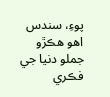پوءِ، سندس اهو هڪڙو جملو دنيا جي فڪري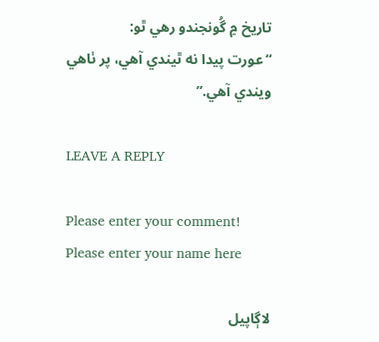تاريخ ۾ گُونجندو رهي ٿو:
“عورت پيدا نه ٿيندي آهي، پر ٺاهي ويندي آهي.”

LEAVE A REPLY

Please enter your comment!
Please enter your name here

لاڳاپيل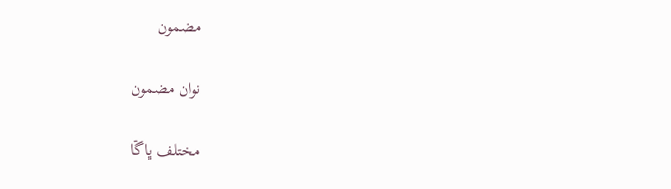مضمون

نوان مضمون

مختلف ڀاڱا